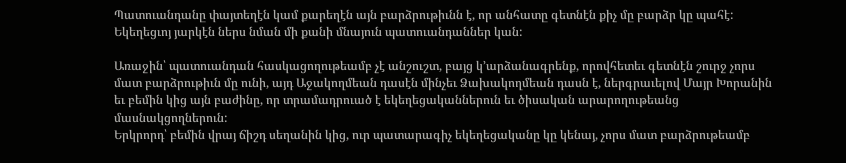Պատուանդանը փայտեղէն կամ քարեղէն այն բարձրութիւնն է, որ անհատը գետնէն քիչ մը բարձր կը պահէ:
Եկեղեցւոյ յարկէն ներս նման մի քանի մնայուն պատուանդաններ կան:

Առաջին՝ պատուանդան հասկացողութեամբ չէ անշուշտ, բայց կ’արձանագրենք, որովհետեւ գետնէն շուրջ չորս մատ բարձրութիւն մը ունի, այդ Աջակողմեան դասէն մինչեւ Ձախակողմեան դասն է, ներգրաւելով Մայր Խորանին եւ բեմին կից այն բաժինը, որ տրամադրուած է եկեղեցականներուն եւ ծիսական արարողութեանց մասնակցողներուն:
Երկրորդ՝ բեմին վրայ ճիշդ սեղանին կից, ուր պատարագիչ եկեղեցականը կը կենայ, չորս մատ բարձրութեամբ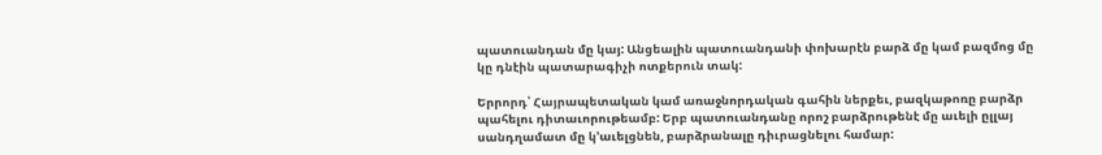պատուանդան մը կայ: Անցեալին պատուանդանի փոխարէն բարձ մը կամ բազմոց մը կը դնէին պատարագիչի ոտքերուն տակ:

Երրորդ՝ Հայրապետական կամ առաջնորդական գահին ներքեւ, բազկաթոռը բարձր պահելու դիտաւորութեամբ: Երբ պատուանդանը որոշ բարձրութենէ մը աւելի ըլլայ սանդղամատ մը կ’աւելցնեն, բարձրանալը դիւրացնելու համար: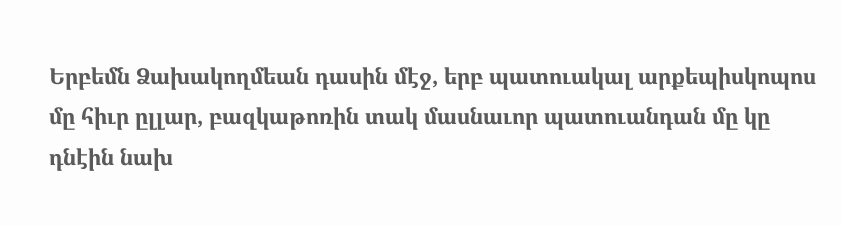Երբեմն Ձախակողմեան դասին մէջ, երբ պատուակալ արքեպիսկոպոս մը հիւր ըլլար, բազկաթոռին տակ մասնաւոր պատուանդան մը կը դնէին նախ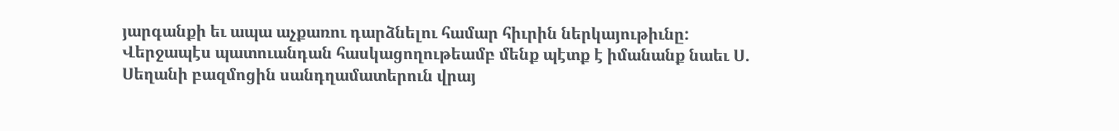յարգանքի եւ ապա աչքառու դարձնելու համար հիւրին ներկայութիւնը:
Վերջապէս պատուանդան հասկացողութեամբ մենք պէտք է իմանանք նաեւ Ս. Սեղանի բազմոցին սանդղամատերուն վրայ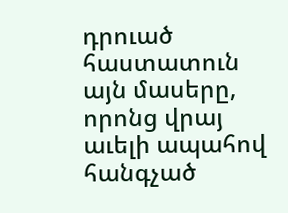դրուած հաստատուն այն մասերը, որոնց վրայ աւելի ապահով հանգչած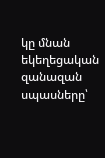կը մնան եկեղեցական զանազան սպասները՝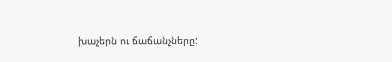խաչերն ու ճաճանչները: